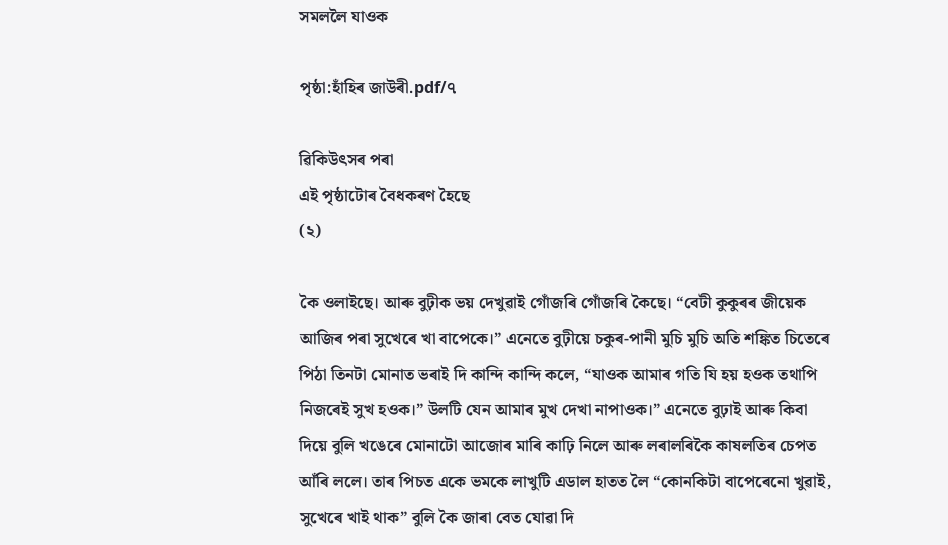সমললৈ যাওক

পৃষ্ঠা:হাঁহিৰ জাউৰী.pdf/৭

ৱিকিউৎসৰ পৰা
এই পৃষ্ঠাটোৰ বৈধকৰণ হৈছে
(২)

কৈ ওলাইছে। আৰু বুঢ়ীক ভয় দেখুৱাই গোঁজৰি গোঁজৰি কৈছে। “বেটী কুকুৰৰ জীয়েক আজিৰ পৰা সুখেৰে খা বাপেকে।” এনেতে বুঢ়ীয়ে চকুৰ-পানী মুচি মুচি অতি শঙ্কিত চিতেৰে পিঠা তিনটা মোনাত ভৰাই দি কান্দি কান্দি কলে, “যাওক আমাৰ গতি যি হয় হওক তথাপি নিজৰেই সুখ হওক।” উলটি যেন আমাৰ মুখ দেখা নাপাওক।” এনেতে বুঢ়াই আৰু কিবা দিয়ে বুলি খঙেৰে মোনাটো আজোৰ মাৰি কাঢ়ি নিলে আৰু লৰালৰিকৈ কাষলতিৰ চেপত আঁৰি ললে। তাৰ পিচত একে ভমকে লাখুটি এডাল হাতত লৈ “কোনকিটা বাপেৰেনো খুৱাই, সুখেৰে খাই থাক” বুলি কৈ জাৰা বেত যোৱা দি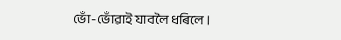ভোঁ-ভোঁৱাই যাবলৈ ধৰিলে।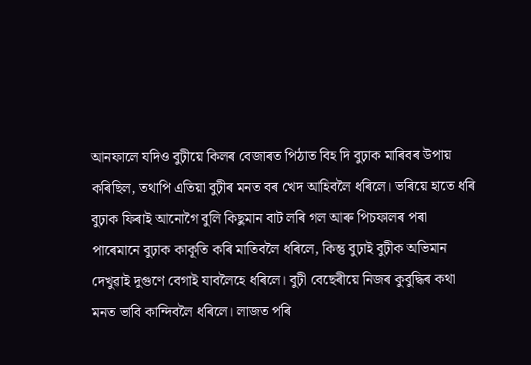আনফালে যদিও বুঢ়ীয়ে কিলৰ বেজাৰত পিঠাত বিহ দি বুঢ়াক মাৰিবৰ উপায় কৰিছিল, তথাপি এতিয়া বুঢ়ীৰ মনত বৰ খেদ আহিবলৈ ধৰিলে। ভৰিয়ে হাতে ধৰি বুঢ়াক ফিৰাই আনোগৈ বুলি কিছুমান বাট লৰি গল আৰু পিচফালৰ পৰা পাৰেমানে বুঢ়াক কাকূতি কৰি মাতিবলৈ ধৰিলে, কিন্তু বুঢ়াই বুঢ়ীক অভিমান দেখুৱাই দুগুণে বেগাই যাবলৈহে ধৰিলে। বুঢ়ী বেছেৰীয়ে নিজৰ কুবুদ্ধিৰ কথা মনত ভাবি কান্দিবলৈ ধৰিলে। লাজত পৰি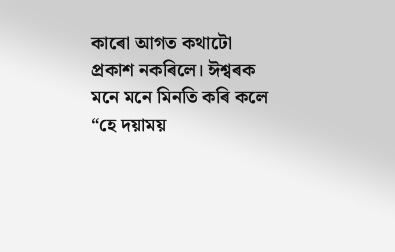কাৰো আগত কথাটো প্ৰকাশ নকৰিলে। ঈশ্বৰক মনে মনে মিনতি কৰি কলে “হে দয়াময়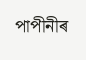পাপীনীৰ